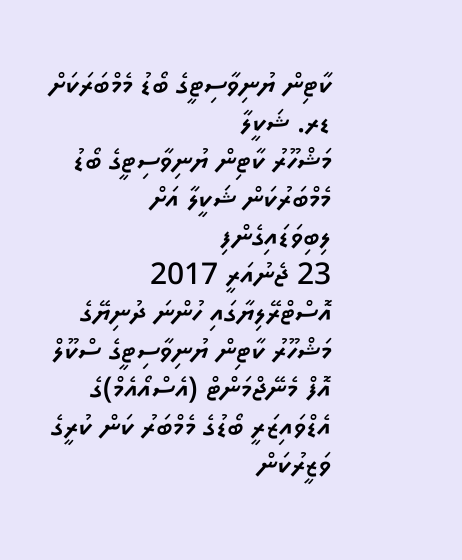ކާޓިން ޔުނިވާސިޓީގެ ބޯޑު މެމްބަރަކަށް ޑރ. ޝަކީލާ
މަޝްހޫރު ކާޓިން ޔުނިވާސިޓީގެ ބޯޑު މެމްބަރުކަން ޝަކީލާ އަށް ލިބިވަޑައިގެންފި
23 ޖެނުއަރީ 2017
އޮސްޓްރޭލިޔާގައި ހުންނަ ދުނިޔޭގެ މަޝްހޫރު ކާޓިން ޔުނިވާސިޓީގެ ސްކޫލް އޮފް މެނޭޖްމަންޓް (އެސްއޯއެމް)ގެ އެޑްވައިޒަރީ ބޯޑުގެ މެމްބަރު ކަން ކުރީގެ ވަޒީރުކަން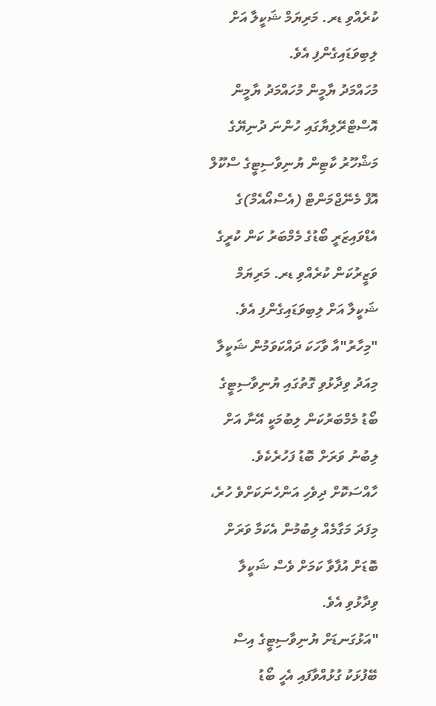ކުރެއްވި ޑރ. މަރިޔަމް ޝަކީލާ އަށް ލިބިވަޑައިގެންފި އެވެ.
މުހައްމަދު ޔާމީން މުހައްމަދު ޔާމީން
އޮސްޓްރޭލިޔާގައި ހުންނަ ދުނިޔޭގެ މަޝްހޫރު ކާޓިން ޔުނިވާސިޓީގެ ސްކޫލް އޮފް މެނޭޖްމަންޓް (އެސްއޯއެމް)ގެ އެޑްވައިޒަރީ ބޯޑުގެ މެމްބަރު ކަން ކުރީގެ ވަޒީރުކަން ކުރެއްވި ޑރ. މަރިޔަމް ޝަކީލާ އަށް ލިބިވަޑައިގެންފި އެވެ.
"މިހާރު"އާ ވާހަކަ ދައްކަވަމުން ޝަކީލާ މިއަދު ވިދާޅުވި ގޮތުގައި ޔުނިވާސިޓީގެ ބޯޑު މެމްބަރުކަން ލިބުމަކީ އޭނާ އަށް ލިބުނު ވަރަށް ބޮޑު ފަހުރެކެވެ. ހާއްސަކޮށް ދިވެހި އަންހެނަކަށްވެ ހުރެ، މިފަދަ މަގާމެއް ލިބުމުން އެކަމާ ވަރަށް ބޮޑަށް އުފާވާ ކަމަށް ވެސް ޝަކީލާ ވިދާޅުވި އެވެ.
"އަޅުގަނޑަށް ޔުނިވާސިޓީގެ އިސް ބޭފުޅަކު ގުޅުއްވާފައި އެހީ ބޯޑު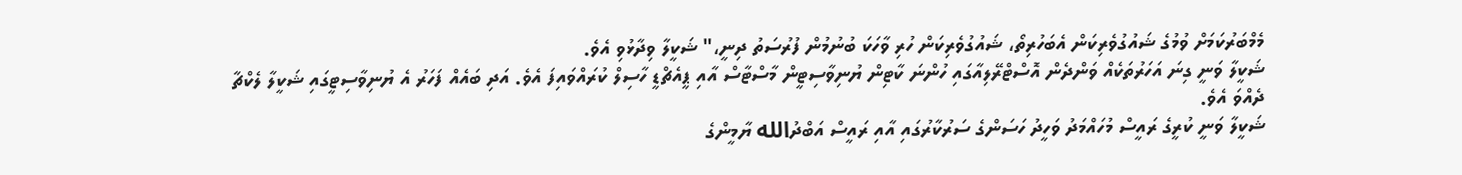މެމްބަރުކަމަށް ވުމުގެ ޝައުގުވެރިކަން އެބަހުރިތޯ، ޝައުގުވެރިކަން ހުރި ވާހަކަ ބުނުމުން ފުރުސަތު ދިނީ،" ޝަކީލާ ވިދާޅުވި އެވެ.
ޝަކީލާ ވަނީ ގިނަ އަހަރުތަކެއް ވަންދެން އޮސްޓްރޭލިއާގައި ހުންނަ ކާޓިން ޔުނިވާސިޓީން މާސްޓާސް އާއި ޕީއެޗްޑީ ހާސިލް ކުރައްވައިފަ އެވެ. އަދި ބައެއް ފަހަރު އެ ޔުނިވާސިޓީގައި ޝަކީލާ ލެކްޗާ ދެއްވަ އެވެ.
ޝަކީލާ ވަނީ ކުރީގެ ރައީސް މުހައްމަދު ވަހީދު ހަސަންގެ ސަރުކާރުގައި އާއި ރައީސް އަބްދުالله ޔާމީންގެ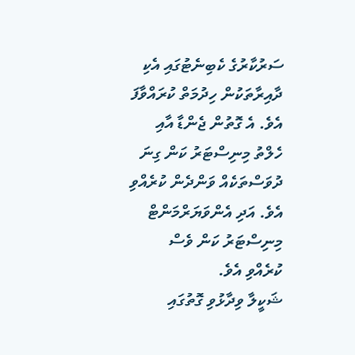ސަރުކާރުގެ ކެބިނެޓުގައި އެކި ދާއިރާތަކުން ހިދުމަތް ކުރައްވާފަ އެވެ. އެ ގޮތުން ޖެންޑާ އާއި ހެލްތު މިނިސްޓަރު ކަން ގިނަ ދުވަސްތަކެއް ވަންދެން ކުރެއްވި އެވެ. އަދި އެންވަޔަރްމަންޓް މިނިސްޓަރު ކަން ވެސް ކުރެއްވި އެވެ.
ޝަކީލާ ވިދާޅުވި ގޮތުގައި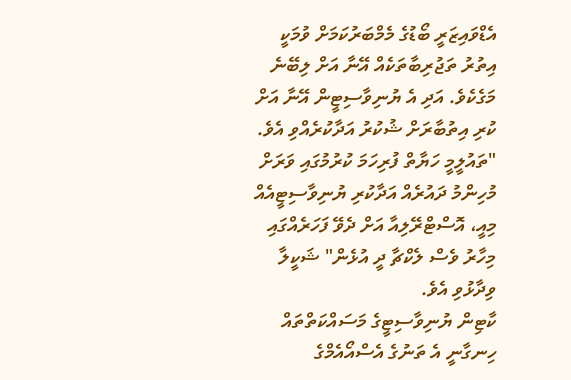އެޑްވައިޒަރީ ބޯޑުގެ މެމްބަރުކަމަށް ވުމަކީ އިތުރު ތަޖުރިބާތަކެއް އޭނާ އަށް ލިބޭނެ މަގެކެވެ. އަދި އެ ޔުނިވާސިޓީން އޭނާ އަށް ކުރި އިތުބާރަށް ޝުކުރު އަދާކުރެއްވި އެވެ.
"ތައުލީމީ ހަޔާތް ފުރިހަމަ ކުރުމުގައި ވަރަށް މުހިންމު ދައުރެއް އަދާކުރި ޔުނިވާސިޓީއެއް މިއީ، އޮސްޓްރޭލިއާ އަށް ދެވޭ ފަހަރެއްގައި މިހާރު ވެސް ލެކްޗާ ދީ އުޅެން" ޝަކީލާ ވިދާޅުވި އެވެ.
ކާޓިން ޔުނިވާސިޓީގެ މަސައްކަތްތައް ހިނގާނީ އެ ތަނުގެ އެސްއޯއެމްގެ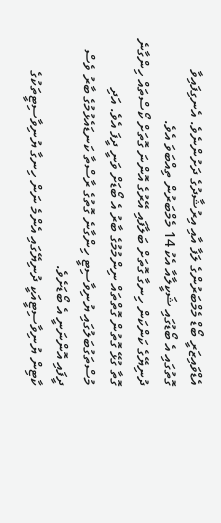އެޑްވައިޒަރީ ބޯޑް މެމްބަރުންގެ ލަފާ އާއި އިރުޝާދުގެ ދަށުންނެވެ. އެނގިފައިވާ ގޮތުގައި އެ ބޯޑުގައި ޝަކީލާއާ އެކު 14 މެމްބަރުން ތިއްބަވަ އެވެ.
ދުނިޔޭގެ ކަންކަން ހިނގާ ގޮތަށް ބަލާފައި އޭރުގެ އޮންނަ ގޮތަށް ކޯސްތައް ހިންގާނެ ގޮތާ ގުޅޭ ގޮތުން ގޮތްތައް ނިންމުމުގެ ބާރު އެ ބޯޑަށް ވަނީ ދީފަ އެވެ. އަދި މުސްތަގުބަލުގައި ޔުނިވާސިޓީ ހިންގާނެ ގޮތުގެ ރާސްތާ ކަނޑައެޅުމުގެ ބާރު ވެސް ދީފައި އޮންނަނީ އެ ބޯޑަށެވެ.
ކާޓިން ޔުނިވާސިޓީއަކީ ދުނިޔޭގައި އެންމެ ނަން ހިނގާ ޔުނިވާސިޓީތަކުގެ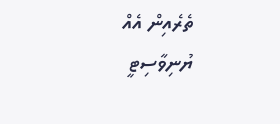ތެރެއިން އެއް ޔުނިވާސިޓީ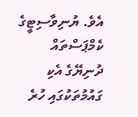އެވެ. ޔުނިވާސިޓީގެ ކެމްޕަސްތައް ދުނިޔޭގެ އެކި ގައުމުތަކުގައި ހުރެ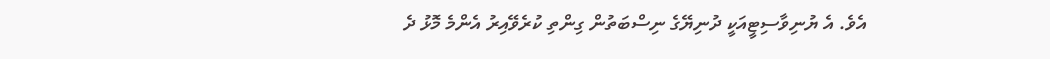އެވެ. އެ ޔުނިވާސިޓީއަކީ ދުނިޔޭގެ ނިސްބަތުން ގިންތި ކުރެވޭއިރު އެންމެ މޮޅު ދެ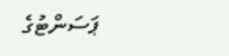ޕަސަންޓުގެ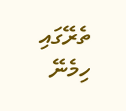ތެރޭގައި ހިމެނޭ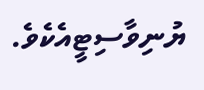ޔުނިވާސިޓީއެކެވެ.